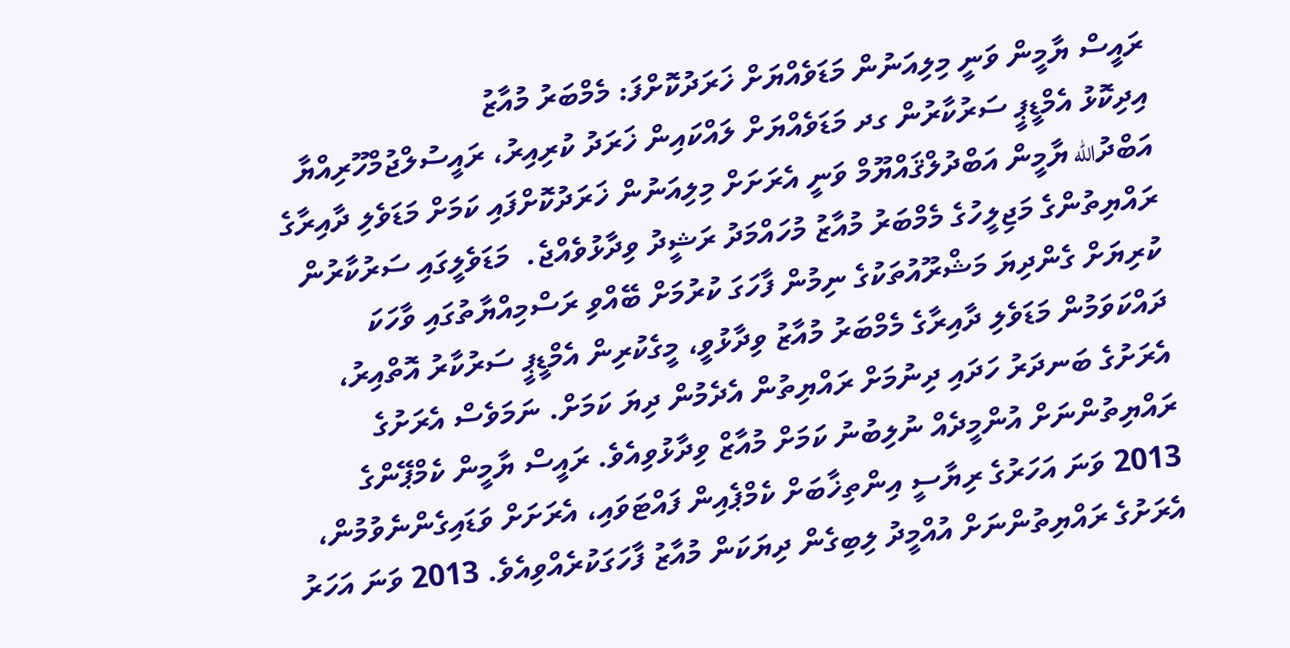ރައީސް ޔާމީން ވަނީ މިލިއަނުން މަޑަވެއްޔަށް ޚަރަދުކޮށްފަ: މެމްބަރު މުއާޒު
އިދިކޮޅު އެމްޑީޕީ ސަރުކާރުން ގދ މަޑަވެއްޔަށް ލައްކައިން ޚަރަދު ކުރިއިރު، ރައީސުލްޖުމްހޫރިއްޔާ އަބްދުالله ޔާމީން އަބްދުލްޤައްޔޫމް ވަނީ އެރަށަށް މިލިއަނުން ޚަރަދުކޮށްފައި ކަމަށް މަޑަވެލި ދާއިރާގެ ރައްޔިތުންގެ މަޖިލީހުގެ މެމްބަރު މުއާޒު މުހައްމަދު ރަޝީދު ވިދާޅުވެއްޖެ.  މަޑަވެލީގައި ސަރުކާރުން ކުރިޔަށް ގެންދިޔަ މަޝްރޫއުތަކުގެ ނިމުން ފާހަގަ ކުރުމަށް ބޭއްވި ރަސްމިއްޔާތުގައި ވާހަކަ ދައްކަވަމުން މަޑަވެލި ދާއިރާގެ މެމްބަރު މުއާޒު ވިދާޅުވީ، މީގެކުރިން އެމްޑީޕީ ސަރުކާރު އޮތްއިރު، އެރަށުގެ ބަނދަރު ހަދައި ދިނުމަށް ރައްޔިތުން އެދެމުން ދިޔަ ކަމަށް. ނަމަވެސް އެރަށުގެ ރައްޔިތުންނަށް އުންމީދެއް ނުލިބުނު ކަމަށް މުއާޒް ވިދާޅުވިއެވެ. ރައީސް ޔާމީން ކެމްޕޭންގެ 2013 ވަނަ އަހަރުގެ ރިޔާސީ އިންތިޚާބަށް ކެމްޕެއިން ފައްޓަވައި، އެރަށަށް ވަޑައިގެންނެވުމުން، އެރަށުގެ ރައްޔިތުންނަށް އުއްމީދު ލިބިގެން ދިޔަކަން މުއާޒު ފާހަގަކުރެއްވިއެވެ. 2013 ވަނަ އަހަރު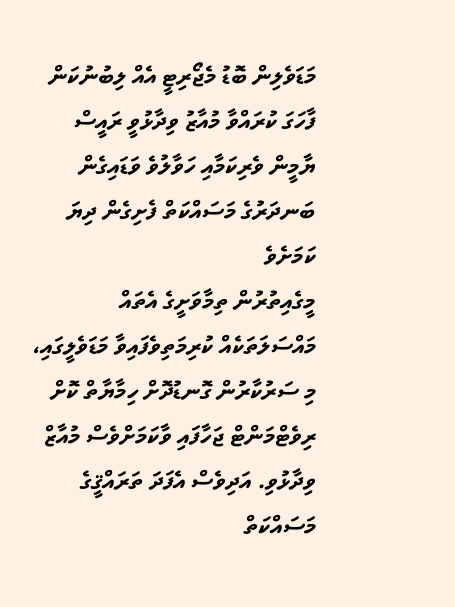މަޑަވެލިން ބޮޑު މެޖޯރިޓީ އެއް ލިބުނުކަން ފާހަގަ ކުރައްވާ މުއާޒު ވިދާޅުވީ ރައީސް ޔާމީން ވެރިކަމާއި ހަވާލުވެ ވަޑައިގެން ބަނދަރުގެ މަސައްކަތް ފެށިގެން ދިޔަ ކަމަށެވެ
މީގެއިތުރުން ތިމާވަށީގެ އެތައް މައްސަލަތަކެއް ކުރިމަތިވެފައިވާ މަޑަވެލީގައި، މި ސަރުކާރުން ގޮނޑުދޮށް ހިމާޔާތް ކޮށް ރިވެޓްމަންޓް ޖަހާފައި ވާކަމަށްވެސް މުއާޒް ވިދާޅުވި. އަދިވެސް އެފަދަ ތަރައްޤީގެ މަސައްކަތް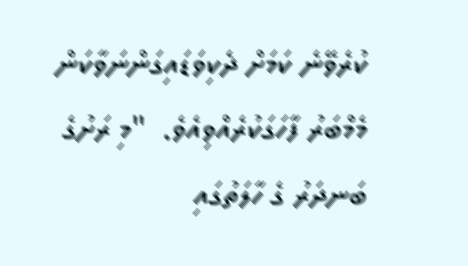ކުރެވޭނެ ކަމަށް ދެކިވަޑައިގަންނަވާކަން މެމްބަރު ފާހަގަކުރެއްވިއެވެ.  "މި ރަށުގެ ބަނދަރު ގެ ހާލަތުގައި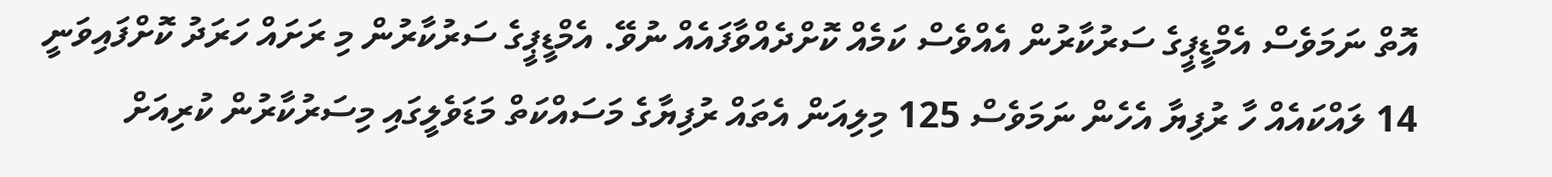އޮތް ނަމަވެސް އެމްޑީޕީގެ ސަރުކާރުން އެއްވެސް ކަމެއް ކޮށްދެއްވާފައެއް ނުވޭ. އެމްޑީޕީގެ ސަރުކާރުން މި ރަށައް ހަރަދު ކޮށްފައިވަނީ 14 ލައްކައެއް ހާ ރުފިޔާ އެހެން ނަމަވެސް 125 މިލިއަން އެތައް ރުފިޔާގެ މަސައްކަތް މަޑަވެލީގައި މިސަރުކާރުން ކުރިއަށް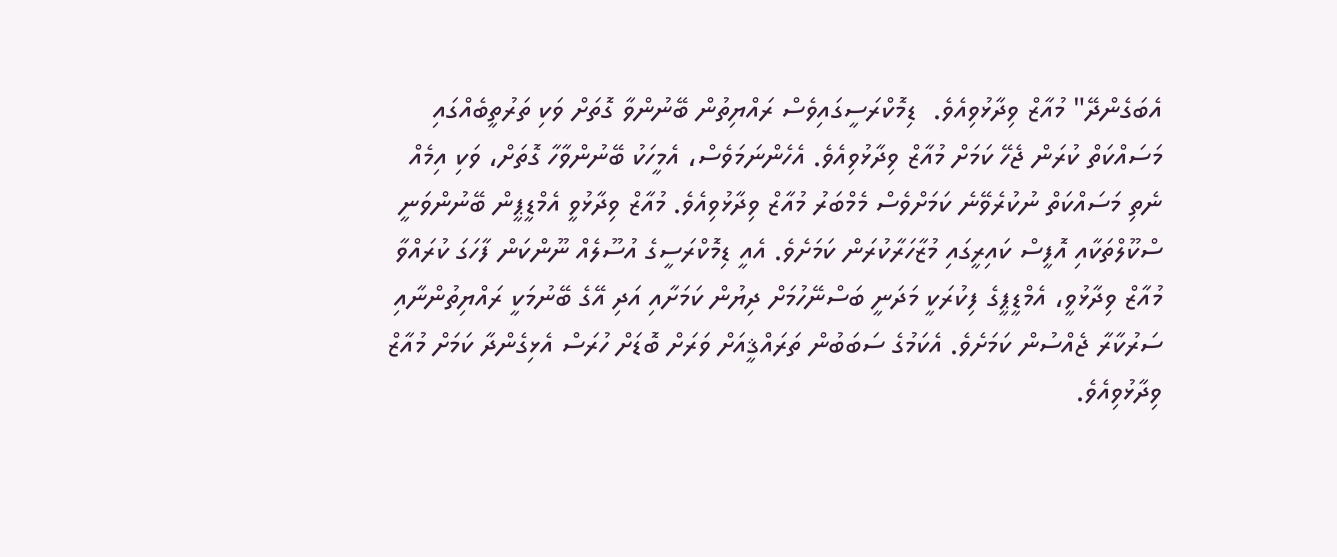އެބަގެންދޭ" މުއާޒް ވިދާޅުވިއެވެ.  ޑިމޮކްރަސީގައިވެސް ރައްޔިތުން ބޭނުންވާ ގޮތަށް ވަކި ތަރުތީބެއްގައި މަސައްކަތް ކުރަން ޖެހޭ ކަމަށް މުއާޒް ވިދާޅުވިއެވެ. އެހެންނަމަވެސް، އެމީހަކު ބޭނުންވާހާ ގޮތަށް، ވަކި އިމެއް ނެތި މަސައްކަތް ނުކުރެވޭނެ ކަމަށްވެސް މެމްބަރު މުއާޒް ވިދާޅުވިއެވެ. މުއާޒް ވިދާޅުވީ އެމްޑީޕީން ބޭނުންވަނީ ސްކޫލްތަކާއި އޮފީސް ކައިރީގައި މުޒާހަރާކުރަން ކަމަށެވެ. އެއީ ޑިމޮކްރަސީގެ އުސޫލެއް ނޫންކަން ފާހަގަ ކުރައްވާ މުއާޒް ވިދާޅުވީ، އެމްޑީޕީގެ ފިކުރަކީ މަދަނީ ބަސްނޭހުމަށް ދިޔުން ކަމަށާއި އަދި އޭގެ ބޭނުމަކީ ރައްޔިތުންނާއި ސަރުކާރާ ޖެއްސުން ކަމަށެވެ. އެކަމުގެ ސަބަބުން ތަރައްޤީއަށް ވަރަށް ބޮޑަށް ހުރަސް އެޅިގެންދާ ކަމަށް މުއާޒް ވިދާޅުވިއެވެ.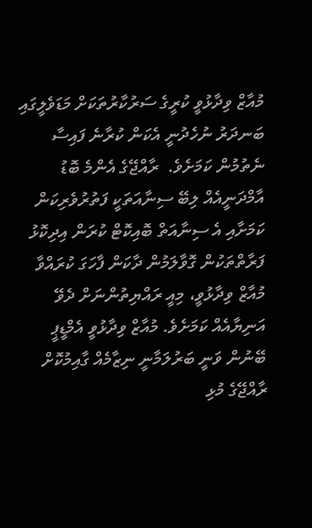މުއާޒް ވިދާޅުވީ ކުރީގެ ސަރުކާރުތަކަށް މަޑަވެލީގައި ބަނދަރު ނުހެދުނީ އެކަން ކުރާނެ ފައިސާ ނެތުމުން ކަމަށެވެ.  ރާއްޖޭގެ އެންމެ ބޮޑު އާމްދަނީއެއް ލިބޭ ސިނާއަތަކީ ފަތުރުވެރިކަން ކަމަށާއި އެ ސިނާއަތް ބޮއިކޮޓް ކުރަން އިދިކޮޅު ފަރާތްތަކުން ގޮވާލަމުން ދާކަން ފާހަގަ ކުރައްވާ މުއާޒް ވިދާޅުވީ، މިއީ ރައްޔިތުންނަށް ދެވޭ އަނިޔާއެއް ކަމަށެވެ. މުއާޒް ވިދާޅުވީ އެމްޑީޕީ ބޭނުން ވަނީ ބަރުލަމާނީ ނިޒާމެއް ގާއިމުކޮށް ރާއްޖޭގެ މުޅި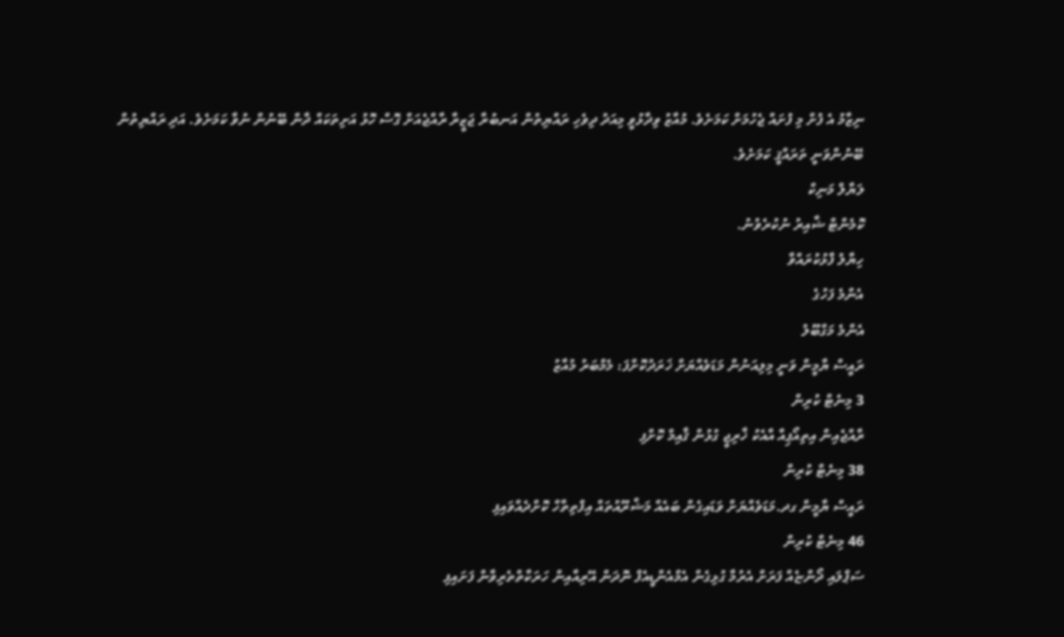ނިޒާމު އެ ފުށް މި ފުށައް ޖެހުމަށް ކަމަށެވެ. މުއާޒު ވިދާޅުވީ މިއަދު ދިވެހި ރައްޔިތުން އަނބުރާ ޖަޒީރާ ރާއްޖެއަށް ގޮސް ހޮޅު އަށިތަކައް ދާން ބޭނުން ނުވާ ކަމަށެވެ. އަދި ރައްޔިތުން ބޭނުންވަނީ ތަރައްޤީ ކަމަށެވެ.
ލަޔާލް މަނިކް
ކޮމެންޓް ޝާއިރު ނުކުރެވުނު.
ހިޔާލު ފާޅުކުރައްވާ
އެންމެ ފަހުގެ
އެންމެ މަގްބޫލު
ރައީސް ޔާމީން ވަނީ މިލިއަނުން މަޑަވެއްޔަށް ޚަރަދުކޮށްފަ: މެމްބަރު މުއާޒު
3 މިނެޓް ކުރިން
ރާއްޖެއިން އިތިއޯޕިއާ އާއެކު ޚާރިޖީ ގުޅުން ޤާއިމް ކޮށްފި
38 މިނެޓް ކުރިން
ރައީސް ޔާމީން ގދ.މަޑަވެއްޔަށް ވަޑައިގެން ބައެއް މަޝްރޫއުތައް އިފްތިތާހް ކޮށްދެއްވައިފި
46 މިނެޓް ކުރިން
ސަޕްލައި ދޯންޏެއް ފަރަށް އެރުމާ ގުޅިގެން އެމްއެންޑީއެފް ނޮދަން އޭރިއާއިން ހަރަކާތްތެރިވާން ފަށައިފި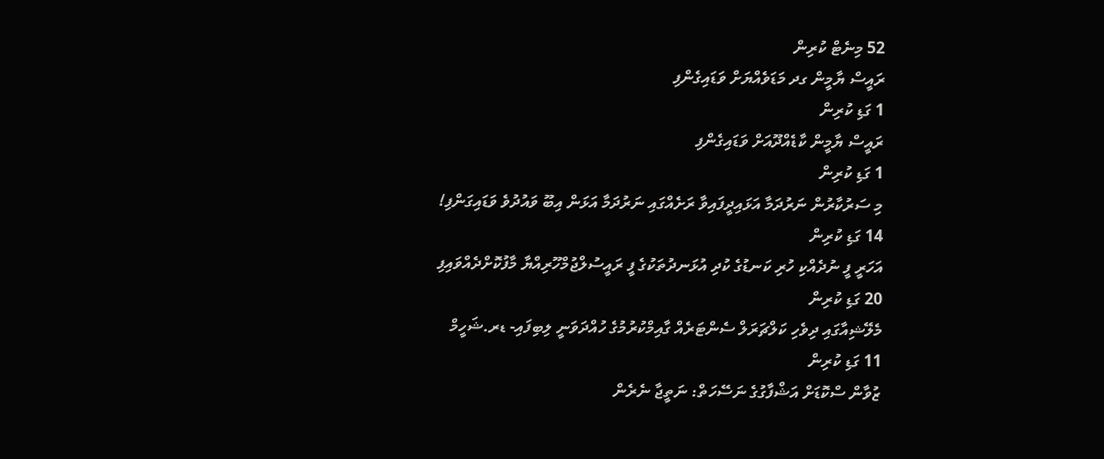52 މިނެޓް ކުރިން
ރައީސް ޔާމީން ގދ މަޑަވެއްޔަށް ވަޑައިގެންފި
1 ގަޑި ކުރިން
ރައީސް ޔާމީން ކާޑެއްދޫއަށް ވަޑައިގެންފި
1 ގަޑި ކުރިން
މި ސަރުކާރުން ނަރުދަމާ އަޅައިދީފައިވާ ރަށެއްގައި ނަރުދަމާ އަޅަން އިބޫ ވައުދުވެ ވަޑައިގަންފި!
14 ގަޑި ކުރިން
އަހަރީ ފީ ނުދެއްކި ހުރި ކަނޑުގެ ކުދި އުޅަނދުތަކުގެ ފީ ރައީސުލްޖުމްހޫރިއްޔާ މާފުކޮށްދެއްވައިފި
20 ގަޑި ކުރިން
މެލޭޝިއާގައި ދިވެހި ކަލްޗަރަލް ސެންޓަރެއް ގާއިމްކުރުމުގެ ހުއްދަވަނީ ލިބިފައި- ޑރ.ޝަހީމް
11 ގަޑި ކުރިން
ޒުވާން ސްކޮޑަށް އަޝްފާގުގެ ނަސޭހަތް: ނަތީޖާ ނެރެން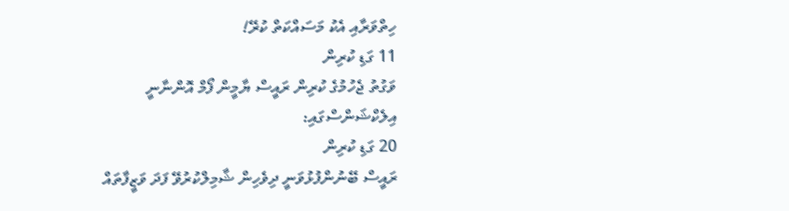ހިތްވަރާއި އެކު މަސައްކަތް ކުރޭ!
11 ގަޑި ކުރިން
ވަގުތު ޖެހުމުގެ ކުރިން ރައީސް ޔާމީން ފޯމް އޮންނާނީ އިލެކްޝަންސްގައި:
20 ގަޑި ކުރިން
ރައީސް ބޭނުންފުޅުވަނީ ދިވެހިން ޝާމިލްކުރުވޭ ފަދަ ވަޒީފާތައް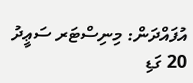އުފައްދަން: މިނިސްޓަރ ސަޢީދު
20 ގަޑި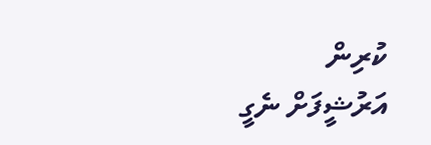ކުރިން
އަރުޝީފަށް ނެގީ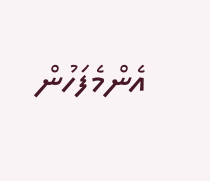އެންމެފަހުން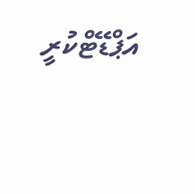އަޕްޑޭޓްކުރީ